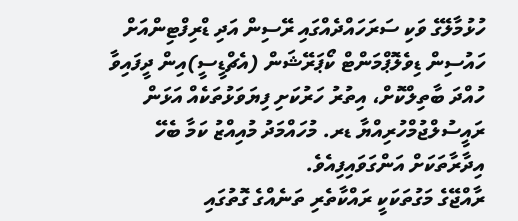ހުޅުމާލޭގެ ވަކި ސަރަހައްދެއްގައި ރޭސިން އަދި ޑްރިފްޓިންއަށް ހައުސިން ޑިވެލޮޕްމަންޓް ކޯޕަރޭޝަން (އެޗްޑީސީ)އިން ދީފައިވާ ހުއްދަ ބާތިލްކޮށް، އިތުރު ހަރުކަށި ފިޔަވަޅުތަކެއް އަޅަން ރައީސުލްޖުމްހުރިއްޔާ ޑރ. މުހައްމަދު މުއިއްޒު ކަމާ ބެހޭ އިދާރާތަކަށް އަންގަވައިފިއެވެ.
ރާއްޖޭގެ މަގުތަކަކީ ރައްކާތެރި ތަނެއްގެ ގޮތުގައި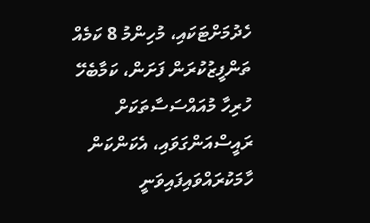ހެދުމަށްޓަކައި، މުހިންމު 8 ކަމެއް ތަންފީޒުކުރަން ފަށަން، ކަމާބެހޭ ހުރިހާ މުއައްސަސާތަކަށް ރައީސްއަންގަވައި، އެކަންކަން ހާމަކުރައްވައިފައިވަނީ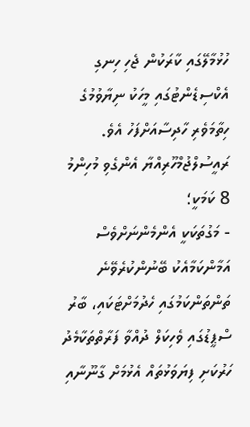ހުޅުމާލޭގައި ކާރަކުން ޖެހި ހިނގި އެކްސިޑެންޓުގައި މީހަކު ނިޔާވުމުގެ ހިތާމަވެރި ހާދިސާއަށްފަހު އެވެ.
ރައީސުލްޖުމްހޫރިއްޔާ އެންގެވި މުހިންމު 8 ކަމަކީ؛
- މަގުތަކަކީ އެންމެންނަށްވެސް އަމާންކަމާއެކު ބޭނުންކުރެވޭނެ ތަންތަންކަމުގައި ހެދުމަށްޓަކައި، ބާރު ސްޕީޑުގައި ވެހިކަލް ދުއްވާ ފަރާތްތަކާމެދު ހަރުކަށި ފިޔަވަޅުތައް އެޅުމަށް ގާނޫނާއި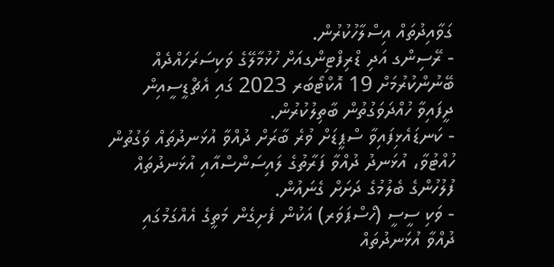ގަވާއިދުތައް އިސްލާހުކުރުން.
- ރޭސިންގ އަދި ޑްރިފްޓިންގއަށް ހުޅުމާލޭގެ ވަކިސަރަހައްދެއް ބޭނުންކުރުމަށް 19 އޮކްޓޯބަރ 2023 ގައި އެޗްޑީސީއިން ދީފައިވާ ހުއްދަވަގުތުން ބާތިލުކުރުން.
- ކަނޑައެޅިފައިވާ ސްޕީޑަށް ވުރެ ބާރަށް ދުއްވާ އުޅަނދުތައް ވަގުތުން ހުއްޓުވާ، އުޅަނދު ދުއްވާ ފަރާތުގެ ލައިސަންސްއާއި އުޅަނދުތައް ފުލުހުންގެ ބެލުމުގެ ދަށަށް ގެނައުން.
- ވަކި ސީސީ (ހޯސްޕަވަރ) އަކުން ފެށިގެން މަތީގެ އެއްގަމުގައި ދުއްވާ އުޅަނދުތައް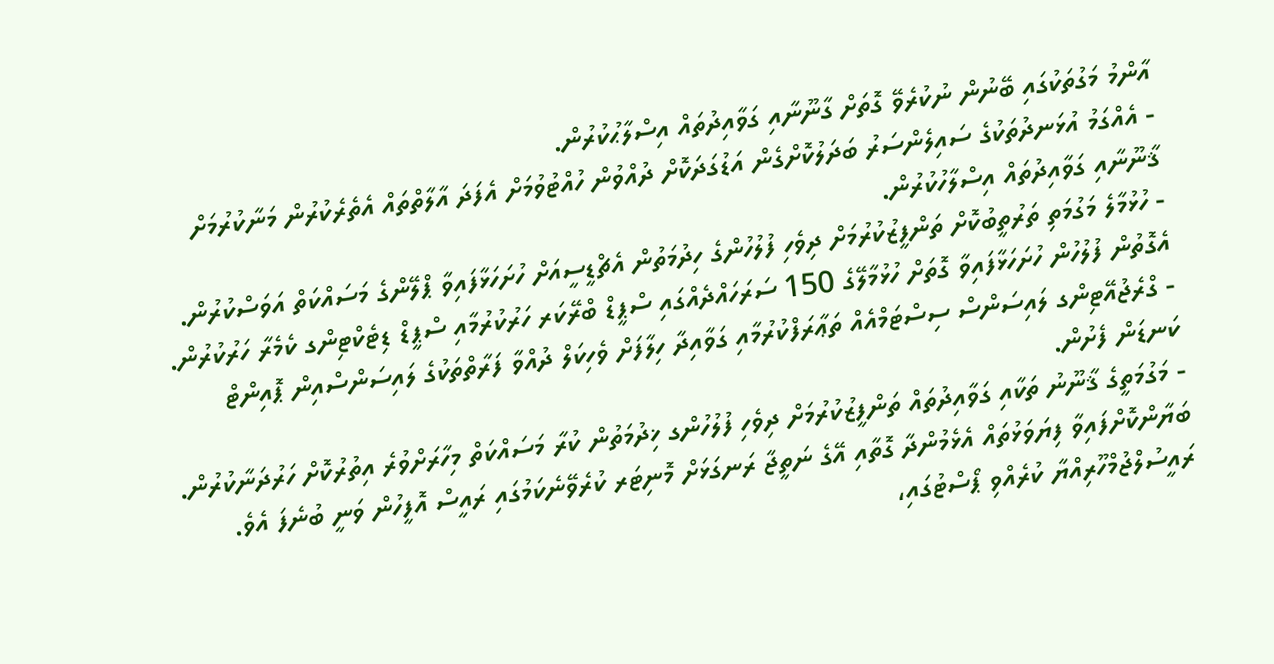އާންމު މަގުތަކުގައި ބޭނުން ނުކުރެވޭ ގޮތަށް ގާނޫނާއި ގަވާއިދުތައް އިސްލާޙުކުރުން.
- އެއްގަމު އުޅަނދުތަކުގެ ސައިލެންސަރު ބަދަލުކޮށްގެން އަޑުގަދަކޮށް ދުއްވުން ހުއްޓުވުމަށް އެފަދަ އާލާތްތައް އެތެރެކުރުން މަނާކުރުމަށް ޤާނޫނާއި ގަވާއިދުތައް އިސްލާހުކުރުން.
- ހުޅުމާލެ މަގުމަތި ތަރުތީބުކޮށް ތަންފީޒުކުރުމަށް ދިވެހި ފުލުހުންގެ ހިދުމަތުން އެޗްޑީސީއަށް ހުށަހަޅާފައިވާ ޕްލޭންގެ މަސައްކަތް އަވަސްކުރުން. އެގޮތުން ފުލުހުން ހުށަހަޅާފައިވާ ގޮތަށް ހުޅުމާލޭގެ 150 ސަރަހައްދެއްގައި ސްޕީޑް ބްރޭކަރ ހަރުކުރުމާއި ސްޕީޑް ޑިޓެކްޓިންގ ކެމެރާ ހަރުކުރުން.
- ގްރެޖުއޭޓިންގ ލައިސަންސް ސިސްޓަމްއެއް ތަޢާރަފްކުރުމާއި ގަވާއިދާ ހިލާފަށް ވެހިކަލް ދުއްވާ ފަރާތްތަކުގެ ލައިސަންސްއިން ޕޮއިންޓް ކަނޑަން ފެށުން.
- މަގުމަތީގެ ޤާނޫނު ތަކާއި ގަވާއިދުތައް ތަންފީޒުކުރުމަށް ދިވެހި ފުލުހުންގ ޚިދުމަތުން ކުރާ މަސައްކަތް މިހާރަށްވުރެ އިތުރުކޮށް ހަރުދަނާކުރުން.
ބަޔާންކޮށްފައިވާ ފިޔަވަޅުތައް އެޅެމުންދާ ގޮތާއި އޭގެ ނަތީޖާ ރަނގަޅަށް މޮނިޓަރ ކުރެވޭނެކަމުގައި ރައީސް އޮފީހުން ވަނީ ބުނެފަ އެވެ.
ރައީސުލްޖުމްހޫރިއްޔާ ކުރެއްވި ޕޯސްޓުގައި،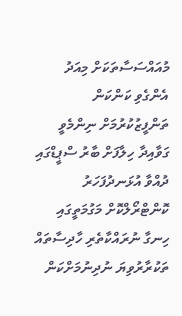މުއައްސަސާތަކަށް މިއަދު އެންގެވި ކަންކަން ތަންފީޒުކުރުމަށް ނިންމެވީ ގަވާއިދާ ހިލާފަށް ބާރު ސްޕީޑްގައި ދުއްވާ އުޅަނދުފަހަރު ކޮންޓްރޯލްކޮށް މަގުމަތީގައި ހިނގާ ނުރައްކާތެރި ހާދިސާތައް ތަކުރާރުވިޔަ ނުދިނުމަށްކަން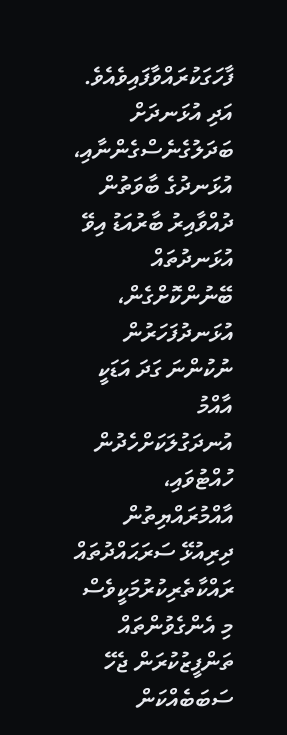ފާހަގަކުރައްވާފައިވެއެވެ.
އަދި އުޅަނދަށް ބަދަލުގެނެސްގެންނާއި، އުޅަނދުގެ ބާވަތުން ދުއްވާއިރު ބާރުއަޑު އިވޭ އުޅަނދުތައް ބޭނުންކޮށްގެން، އުޅަނދުފަހަރުން ނުކުންނަ ގަދަ އަޑަކީ އާއްމު އުނދަގުލަކަށްހެދުން ހުއްޓުވައި، އާއްމުރައްޔިތުން ދިރިއުޅޭ ސަރަޙައްދުތައް ރައްކާތެރިކުރުމަކީވެސް މި އެންގެވުންތައް ތަންފީޒުކުރަން ޖެހޭ ސަބަބެއްކަން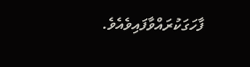ފާހަގަކުރައްވާފައިވެއެވެ.